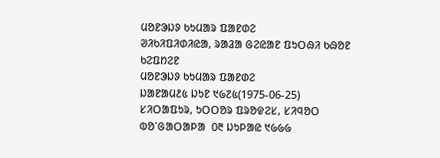ᱢᱚᱱᱳᱡᱽ ᱠᱩᱢᱟᱨ ᱯᱟᱱᱰᱮ
ᱣᱤᱠᱤᱯᱤᱰᱤᱭᱟ, ᱨᱟᱲᱟ ᱜᱮᱭᱟᱱ ᱯᱩᱛᱷᱤ ᱠᱷᱚᱱ
ᱠᱮᱯᱴᱮᱱ
ᱢᱚᱱᱳᱡᱽ ᱠᱩᱢᱟᱨ ᱯᱟᱱᱰᱮ
ᱡᱟᱱᱟᱢ᱒᱕ ᱡᱩᱱ ᱑᱙᱗᱕(1975-06-25)
ᱥᱤᱛᱟᱯᱩᱨ, ᱩᱛᱛᱚᱨ ᱯᱨᱚᱫᱮᱥ, ᱥᱤᱧᱚᱛ
ᱵᱚᱸᱜᱟᱛᱟᱞᱟ  ᱐᱓ ᱡᱩᱞᱟᱭ ᱑᱙᱙᱙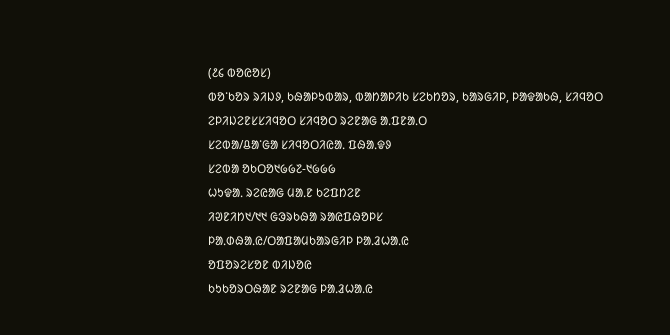(᱒᱔ ᱵᱚᱭᱚᱥ)
ᱵᱚᱸᱠᱚᱨ ᱨᱤᱡᱽ, ᱠᱷᱟᱞᱩᱵᱟᱨ, ᱵᱟᱴᱟᱞᱤᱠ ᱥᱮᱠᱴᱚᱨ, ᱠᱟᱨᱜᱤᱞ, ᱞᱟᱫᱟᱠᱷ, ᱥᱤᱧᱚᱛ
ᱮᱞᱤᱡᱮᱱᱥᱥᱤᱧᱚᱛ ᱥᱤᱧᱚᱛ ᱨᱮᱱᱟᱜ ᱟᱹᱯᱱᱟᱹᱛ
ᱥᱮᱵᱟ/ᱪᱟᱸᱜᱟ ᱥᱤᱧᱚᱛᱤᱭᱟᱹ ᱯᱷᱟᱹᱫᱽ
ᱥᱮᱵᱟ ᱚᱠᱛᱚ᱑᱙᱙᱗-᱑᱙᱙᱙
ᱦᱩᱫᱟᱹ ᱨᱮᱭᱟᱜ ᱢᱟᱹᱱ ᱠᱮᱯᱴᱮᱱ
ᱤᱣᱱᱤᱴ᱑/᱑᱑ ᱜᱳᱨᱠᱷᱟ ᱨᱟᱭᱯᱷᱚᱞᱥ
ᱞᱟᱹᱰᱷᱟᱹᱭ/ᱛᱟᱯᱟᱢᱠᱟᱨᱜᱤᱞ ᱞᱟᱹᱲᱦᱟᱹᱭ
ᱚᱯᱚᱨᱮᱥᱚᱱ ᱵᱤᱡᱚᱭ
ᱠᱩᱠᱚᱨᱛᱷᱟᱱ ᱨᱮᱱᱟᱜ ᱞᱟᱹᱲᱦᱟᱹᱭ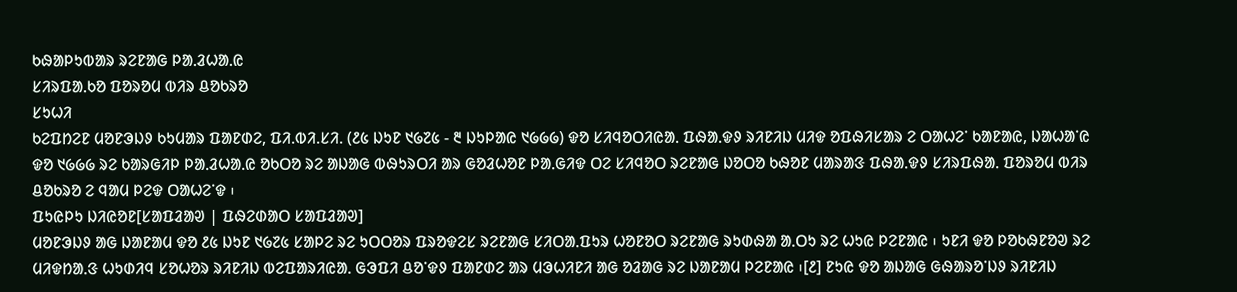ᱠᱷᱟᱞᱩᱵᱟᱨ ᱨᱮᱱᱟᱜ ᱞᱟᱹᱲᱦᱟᱹᱭ
ᱥᱤᱨᱯᱟᱹᱠᱚ ᱯᱚᱨᱚᱢ ᱵᱤᱨ ᱪᱚᱠᱨᱚ
ᱥᱩᱦᱤ
ᱠᱮᱯᱴᱮᱱ ᱢᱚᱱᱳᱡᱽ ᱠᱩᱢᱟᱨ ᱯᱟᱱᱰᱮ, ᱯᱤ.ᱵᱤ.ᱥᱤ. (᱒᱕ ᱡᱩᱱ ᱑᱙᱗᱕ - ᱓ ᱡᱩᱞᱟᱭ ᱑᱙᱙᱙) ᱫᱚ ᱥᱤᱧᱚᱛᱤᱭᱟᱹ ᱯᱷᱟᱹᱫᱽ ᱨᱤᱱᱤᱡ ᱢᱤᱫ ᱚᱯᱷᱤᱥᱟᱨ ᱮ ᱛᱟᱦᱮᱸ ᱠᱟᱱᱟᱭ, ᱡᱟᱦᱟᱸᱭ ᱫᱚ ᱑᱙᱙᱙ ᱨᱮ ᱠᱟᱨᱜᱤᱞ ᱞᱟᱹᱲᱦᱟᱹᱭ ᱚᱠᱛᱚ ᱨᱮ ᱟᱡᱟᱜ ᱵᱷᱩᱨᱛᱤ ᱟᱨ ᱜᱚᱲᱦᱚᱱ ᱞᱟᱹᱜᱤᱫ ᱛᱮ ᱥᱤᱧᱚᱛ ᱨᱮᱱᱟᱜ ᱡᱚᱛᱚ ᱠᱷᱚᱱ ᱢᱟᱨᱟᱝ ᱯᱷᱟᱹᱫᱽ ᱥᱤᱨᱯᱷᱟᱹ ᱯᱚᱨᱚᱢ ᱵᱤᱨ ᱪᱚᱠᱨᱚ ᱮ ᱧᱟᱢ ᱞᱮᱫ ᱛᱟᱦᱮᱸᱫ ᱾
ᱯᱩᱭᱞᱩ ᱡᱤᱭᱚᱱ[ᱥᱟᱯᱲᱟᱣ | ᱯᱷᱮᱰᱟᱛ ᱥᱟᱯᱲᱟᱣ]
ᱢᱚᱱᱳᱡᱽ ᱟᱜ ᱡᱟᱱᱟᱢ ᱫᱚ ᱒᱕ ᱡᱩᱱ ᱑᱙᱗᱕ ᱥᱟᱞᱮ ᱨᱮ ᱩᱛᱛᱚᱨ ᱯᱨᱚᱫᱮᱥ ᱨᱮᱱᱟᱜ ᱥᱤᱛᱟᱹᱯᱩᱨ ᱦᱚᱱᱚᱛ ᱨᱮᱱᱟᱜ ᱨᱩᱰᱷᱟ ᱟᱹᱛᱩ ᱨᱮ ᱦᱩᱭ ᱞᱮᱱᱟᱭ ᱾ ᱩᱱᱤ ᱫᱚ ᱞᱚᱠᱷᱱᱚᱣ ᱨᱮ ᱢᱤᱫᱴᱟᱹᱝ ᱦᱩᱰᱤᱧ ᱥᱚᱦᱚᱨ ᱨᱤᱱᱤᱡ ᱵᱮᱯᱟᱨᱤᱭᱟᱹ ᱜᱳᱯᱤ ᱪᱚᱸᱫᱽ ᱯᱟᱱᱰᱮ ᱟᱨ ᱢᱳᱦᱤᱱᱤ ᱟᱜ ᱚᱲᱟᱜ ᱨᱮ ᱡᱟᱱᱟᱢ ᱞᱮᱱᱟᱭ ᱾[᱒] ᱱᱩᱭ ᱫᱚ ᱟᱡᱟᱜ ᱜᱷᱟᱨᱚᱸᱡᱽ ᱨᱤᱱᱤᱡ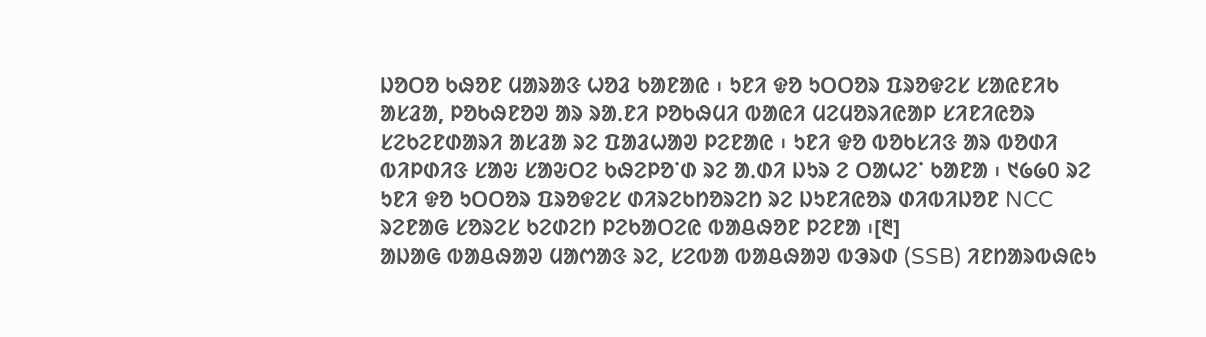ᱡᱚᱛᱚ ᱠᱷᱚᱱ ᱢᱟᱨᱟᱝ ᱦᱚᱲ ᱠᱟᱱᱟᱭ ᱾ ᱩᱱᱤ ᱫᱚ ᱩᱛᱛᱚᱨ ᱯᱨᱚᱫᱮᱥ ᱥᱟᱭᱱᱤᱠ ᱟᱥᱲᱟ, ᱞᱚᱠᱷᱱᱚᱣ ᱟᱨ ᱨᱟᱹᱱᱤ ᱞᱚᱠᱷᱢᱤ ᱵᱟᱭᱤ ᱢᱮᱢᱚᱨᱤᱭᱟᱞ ᱥᱤᱱᱤᱭᱚᱨ ᱥᱮᱠᱮᱱᱰᱟᱨᱤ ᱟᱥᱲᱟ ᱨᱮ ᱯᱟᱲᱦᱟᱣ ᱞᱮᱱᱟᱭ ᱾ ᱩᱱᱤ ᱫᱚ ᱵᱚᱠᱥᱤᱝ ᱟᱨ ᱵᱚᱰᱤ ᱵᱤᱞᱰᱤᱝ ᱥᱟᱶ ᱥᱟᱶᱛᱮ ᱠᱷᱮᱞᱚᱸᱰ ᱨᱮ ᱟᱹᱰᱤ ᱡᱩᱨ ᱮ ᱛᱟᱦᱮᱸ ᱠᱟᱱᱟ ᱾ ᱑᱙᱙᱐ ᱨᱮ ᱩᱱᱤ ᱫᱚ ᱩᱛᱛᱚᱨ ᱯᱨᱚᱫᱮᱥ ᱰᱤᱨᱮᱠᱴᱚᱨᱮᱴ ᱨᱮ ᱡᱩᱱᱤᱭᱚᱨ ᱰᱤᱵᱤᱡᱚᱱ NCC ᱨᱮᱱᱟᱜ ᱥᱚᱨᱮᱥ ᱠᱮᱰᱮᱴ ᱞᱮᱠᱟᱛᱮᱭ ᱵᱟᱪᱷᱚᱱ ᱞᱮᱱᱟ ᱾[᱓]
ᱟᱡᱟᱜ ᱵᱟᱪᱷᱟᱣ ᱢᱟᱬᱟᱝ ᱨᱮ, ᱥᱮᱵᱟ ᱵᱟᱪᱷᱟᱣ ᱵᱳᱨᱰ (SSB) ᱤᱱᱴᱟᱨᱵᱷᱭᱩ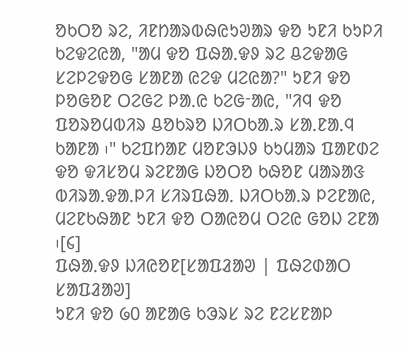ᱚᱠᱛᱚ ᱨᱮ, ᱤᱱᱴᱟᱨᱵᱷᱭᱩᱣᱟᱨ ᱫᱚ ᱩᱱᱤ ᱠᱩᱞᱤ ᱠᱮᱫᱮᱭᱟ, "ᱟᱢ ᱫᱚ ᱯᱷᱟᱹᱫᱽ ᱨᱮ ᱪᱮᱫᱟᱜ ᱥᱮᱞᱮᱫᱚᱜ ᱥᱟᱱᱟ ᱭᱮᱫ ᱢᱮᱭᱟ?" ᱩᱱᱤ ᱫᱚ ᱞᱚᱜᱚᱱ ᱛᱮᱜᱮ ᱞᱟᱹᱭ ᱠᱮᱜᱼᱟᱭ, "ᱤᱧ ᱫᱚ ᱯᱚᱨᱚᱢᱵᱤᱨ ᱪᱚᱠᱨᱚ ᱡᱤᱛᱠᱟᱹᱨ ᱥᱟᱹᱱᱟᱹᱧ ᱠᱟᱱᱟ ᱾" ᱠᱮᱯᱴᱟᱱ ᱢᱚᱱᱳᱡᱽ ᱠᱩᱢᱟᱨ ᱯᱟᱱᱰᱮ ᱫᱚ ᱫᱤᱥᱚᱢ ᱨᱮᱱᱟᱜ ᱡᱚᱛᱚ ᱠᱷᱚᱱ ᱢᱟᱨᱟᱝ ᱵᱤᱨᱟᱹᱫᱟᱹᱞᱤ ᱥᱤᱨᱯᱷᱟᱹ ᱡᱤᱛᱠᱟᱹᱨ ᱞᱮᱱᱟᱭ, ᱢᱮᱱᱠᱷᱟᱱ ᱩᱱᱤ ᱫᱚ ᱛᱟᱭᱚᱢ ᱛᱮᱭ ᱜᱚᱡ ᱮᱱᱟ ᱾[᱔]
ᱯᱷᱟᱹᱫᱽ ᱡᱤᱭᱚᱱ[ᱥᱟᱯᱲᱟᱣ | ᱯᱷᱮᱰᱟᱛ ᱥᱟᱯᱲᱟᱣ]
ᱩᱱᱤ ᱫᱚ ᱙᱐ ᱟᱱᱟᱜ ᱠᱳᱨᱥ ᱨᱮ ᱱᱮᱥᱱᱟᱞ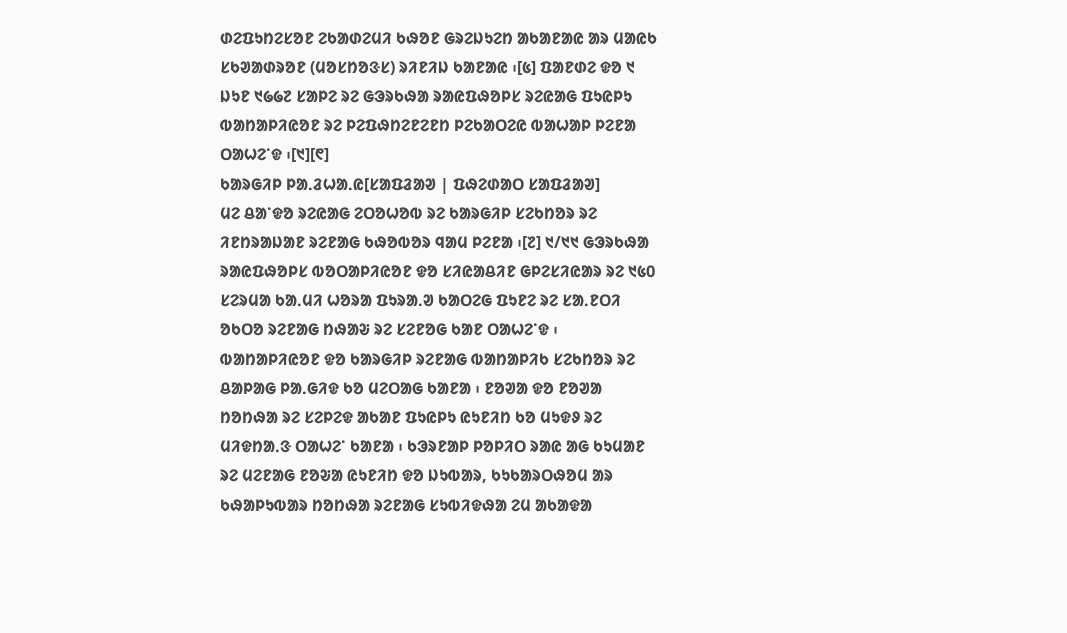ᱰᱮᱯᱩᱴᱮᱥᱚᱱ ᱮᱠᱟᱰᱮᱢᱤ ᱠᱷᱚᱱ ᱜᱨᱮᱡᱩᱮᱴ ᱟᱠᱟᱱᱟᱭ ᱟᱨ ᱢᱟᱭᱠ ᱥᱠᱣᱟᱰᱨᱚᱱ (ᱢᱚᱥᱴᱚᱝᱥ) ᱨᱤᱱᱤᱡ ᱠᱟᱱᱟᱭ ᱾[᱕] ᱯᱟᱱᱰᱮ ᱫᱚ ᱑ ᱡᱩᱱ ᱑᱙᱙᱗ ᱥᱟᱞᱮ ᱨᱮ ᱜᱳᱨᱠᱷᱟ ᱨᱟᱭᱯᱷᱚᱞᱥ ᱨᱮᱭᱟᱜ ᱯᱩᱭᱞᱩ ᱵᱟᱴᱟᱞᱤᱭᱚᱱ ᱨᱮ ᱞᱮᱯᱷᱴᱮᱱᱮᱱᱴ ᱞᱮᱠᱟᱛᱮᱭ ᱵᱟᱦᱟᱞ ᱞᱮᱱᱟ ᱛᱟᱦᱮᱸᱫ ᱾[᱑][᱖]
ᱠᱟᱨᱜᱤᱞ ᱞᱟᱹᱲᱦᱟᱹᱭ[ᱥᱟᱯᱲᱟᱣ | ᱯᱷᱮᱰᱟᱛ ᱥᱟᱯᱲᱟᱣ]
ᱢᱮ ᱪᱟᱸᱫᱚ ᱨᱮᱭᱟᱜ ᱮᱛᱚᱦᱚᱵ ᱨᱮ ᱠᱟᱨᱜᱤᱞ ᱥᱮᱠᱴᱚᱨ ᱨᱮ ᱤᱱᱴᱨᱟᱡᱟᱱ ᱨᱮᱱᱟᱜ ᱠᱷᱚᱵᱚᱨ ᱧᱟᱢ ᱞᱮᱱᱟ ᱾[᱗] ᱑/᱑᱑ ᱜᱳᱨᱠᱷᱟ ᱨᱟᱭᱯᱷᱚᱞᱥ ᱵᱚᱛᱟᱞᱤᱭᱚᱱ ᱫᱚ ᱥᱤᱭᱟᱪᱤᱱ ᱜᱞᱮᱥᱤᱭᱟᱨ ᱨᱮ ᱑᱕᱐ ᱥᱮᱨᱢᱟ ᱠᱟᱹᱢᱤ ᱦᱚᱨᱟ ᱯᱩᱨᱟᱹᱣ ᱠᱟᱛᱮᱜ ᱯᱩᱱᱮ ᱨᱮ ᱥᱟᱹᱱᱛᱤ ᱚᱠᱛᱚ ᱨᱮᱱᱟᱜ ᱴᱷᱟᱶ ᱨᱮ ᱥᱮᱱᱚᱜ ᱠᱟᱱ ᱛᱟᱦᱮᱸᱫ ᱾ ᱵᱟᱴᱟᱞᱤᱭᱚᱱ ᱫᱚ ᱠᱟᱨᱜᱤᱞ ᱨᱮᱱᱟᱜ ᱵᱟᱴᱟᱞᱤᱠ ᱥᱮᱠᱴᱚᱨ ᱨᱮ ᱪᱟᱞᱟᱜ ᱞᱟᱹᱜᱤᱫ ᱠᱚ ᱢᱮᱛᱟᱜ ᱠᱟᱱᱟ ᱾ ᱱᱚᱣᱟ ᱫᱚ ᱱᱚᱣᱟ ᱴᱚᱴᱷᱟ ᱨᱮ ᱥᱮᱞᱮᱫ ᱟᱠᱟᱱ ᱯᱩᱭᱞᱩ ᱭᱩᱱᱤᱴ ᱠᱚ ᱢᱩᱫᱽ ᱨᱮ ᱢᱤᱫᱴᱟᱹᱝ ᱛᱟᱦᱮᱸ ᱠᱟᱱᱟ ᱾ ᱠᱳᱨᱱᱟᱞ ᱞᱚᱞᱤᱛ ᱨᱟᱭ ᱟᱜ ᱠᱩᱢᱟᱱ ᱨᱮ ᱢᱮᱱᱟᱜ ᱱᱚᱶᱟ ᱭᱩᱱᱤᱴ ᱫᱚ ᱡᱩᱵᱟᱨ, ᱠᱩᱠᱟᱨᱛᱷᱚᱢ ᱟᱨ ᱠᱷᱟᱞᱩᱵᱟᱨ ᱴᱚᱴᱷᱟ ᱨᱮᱱᱟᱜ ᱥᱩᱵᱤᱫᱷᱟ ᱮᱢ ᱟᱠᱟᱫᱟ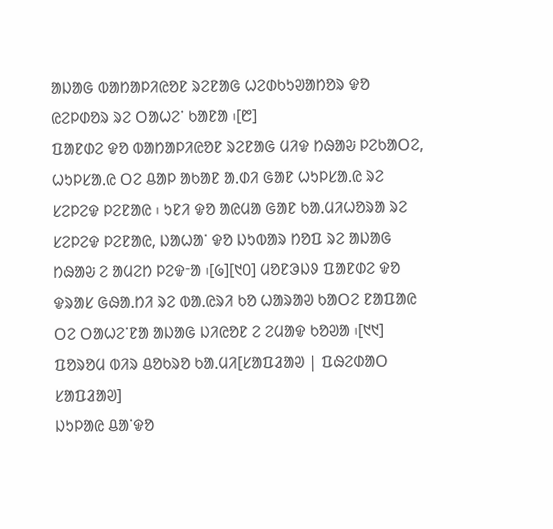ᱟᱡᱟᱜ ᱵᱟᱴᱟᱞᱤᱭᱚᱱ ᱨᱮᱱᱟᱜ ᱦᱮᱰᱠᱩᱣᱟᱴᱚᱨ ᱫᱚ ᱭᱮᱞᱰᱚᱨ ᱨᱮ ᱛᱟᱦᱮᱸ ᱠᱟᱱᱟ ᱾[᱘]
ᱯᱟᱱᱰᱮ ᱫᱚ ᱵᱟᱴᱟᱞᱤᱭᱚᱱ ᱨᱮᱱᱟᱜ ᱢᱤᱫ ᱴᱷᱟᱶ ᱞᱮᱠᱟᱛᱮ, ᱦᱩᱞᱥᱟᱹᱭ ᱛᱮ ᱪᱟᱞ ᱟᱠᱟᱱ ᱟᱹᱰᱤ ᱜᱟᱱ ᱦᱩᱞᱥᱟᱹᱭ ᱨᱮ ᱥᱮᱞᱮᱫ ᱞᱮᱱᱟᱭ ᱾ ᱩᱱᱤ ᱫᱚ ᱟᱭᱢᱟ ᱜᱟᱱ ᱠᱟᱹᱢᱤᱦᱚᱨᱟ ᱨᱮ ᱥᱮᱞᱮᱫ ᱞᱮᱱᱟᱭ, ᱡᱟᱦᱟᱸ ᱫᱚ ᱡᱩᱵᱟᱨ ᱴᱚᱯ ᱨᱮ ᱟᱡᱟᱜ ᱴᱷᱟᱶ ᱮ ᱟᱢᱮᱴ ᱞᱮᱫᱼᱟ ᱾[᱙][᱑᱐] ᱢᱚᱱᱳᱡᱽ ᱯᱟᱱᱰᱮ ᱫᱚ ᱫᱨᱟᱥ ᱜᱷᱟᱹᱴᱤ ᱨᱮ ᱵᱟᱹᱭᱨᱤ ᱠᱚ ᱦᱟᱨᱟᱣ ᱠᱟᱛᱮ ᱱᱟᱯᱟᱭ ᱛᱮ ᱛᱟᱦᱮᱸᱱᱟ ᱟᱡᱟᱜ ᱡᱤᱭᱚᱱ ᱮ ᱮᱢᱟᱫ ᱠᱚᱣᱟ ᱾[᱑᱑]
ᱯᱚᱨᱚᱢ ᱵᱤᱨ ᱪᱚᱠᱨᱚ ᱠᱟᱹᱢᱤ[ᱥᱟᱯᱲᱟᱣ | ᱯᱷᱮᱰᱟᱛ ᱥᱟᱯᱲᱟᱣ]
ᱡᱩᱞᱟᱭ ᱪᱟᱸᱫᱚ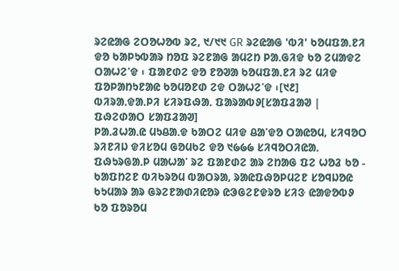ᱨᱮᱭᱟᱜ ᱮᱛᱚᱦᱚᱵ ᱨᱮ, ᱑/᱑᱑ GR ᱨᱮᱭᱟᱜ 'ᱵᱤ' ᱠᱚᱢᱯᱟᱹᱱᱤ ᱫᱚ ᱠᱟᱞᱩᱵᱟᱨ ᱴᱚᱯ ᱨᱮᱱᱟᱜ ᱟᱢᱮᱴ ᱞᱟᱹᱜᱤᱫ ᱠᱚ ᱮᱢᱟᱫᱮ ᱛᱟᱦᱮᱸᱫ ᱾ ᱯᱟᱱᱰᱮ ᱫᱚ ᱱᱚᱣᱟ ᱠᱚᱢᱯᱟᱹᱱᱤ ᱨᱮ ᱢᱤᱫ ᱯᱚᱞᱟᱴᱩᱱᱟᱭ ᱠᱚᱢᱚᱱᱰ ᱮᱫ ᱛᱟᱦᱮᱸᱫ ᱾[᱑᱒]
ᱵᱤᱨᱟᱹᱫᱟᱹᱞᱤ ᱥᱤᱨᱯᱷᱟᱹ ᱯᱟᱨᱟᱵᱽ[ᱥᱟᱯᱲᱟᱣ | ᱯᱷᱮᱰᱟᱛ ᱥᱟᱯᱲᱟᱣ]
ᱞᱟᱹᱲᱦᱟᱹᱭ ᱢᱩᱪᱟᱹᱫ ᱠᱟᱛᱮ ᱢᱤᱫ ᱪᱟᱸᱫᱚ ᱛᱟᱭᱚᱢ, ᱥᱤᱧᱚᱛ ᱨᱤᱱᱤᱡ ᱫᱤᱥᱚᱢ ᱜᱚᱢᱠᱮ ᱫᱚ ᱑᱙᱙᱙ ᱥᱤᱧᱚᱛᱤᱭᱟᱹ ᱯᱷᱩᱨᱜᱟᱹᱞ ᱢᱟᱦᱟᱸ ᱨᱮ ᱯᱟᱱᱰᱮ ᱟᱨ ᱮᱴᱟᱜ ᱯᱮ ᱦᱚᱲ ᱠᱚ - ᱠᱟᱯᱴᱮᱱ ᱵᱤᱠᱨᱚᱢ ᱵᱟᱛᱨᱟ, ᱨᱟᱭᱯᱷᱚᱞᱢᱮᱱ ᱥᱚᱧᱡᱚᱭ ᱠᱩᱢᱟᱨ ᱟᱨ ᱜᱨᱮᱱᱟᱰᱤᱭᱚᱨ ᱭᱳᱜᱮᱱᱫᱨᱚ ᱥᱤᱝ ᱭᱟᱫᱚᱵᱽ ᱠᱚ ᱯᱚᱨᱚᱢ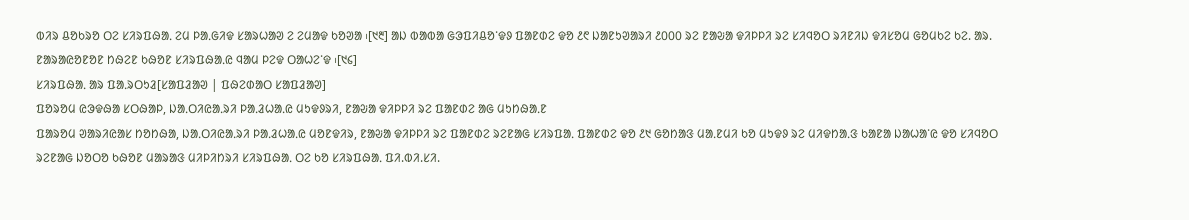ᱵᱤᱨ ᱪᱚᱠᱨᱚ ᱛᱮ ᱥᱤᱨᱯᱷᱟᱹ ᱮᱢ ᱞᱟᱹᱜᱤᱫ ᱥᱟᱨᱦᱟᱣ ᱮ ᱮᱢᱟᱫ ᱠᱚᱣᱟ ᱾[᱑᱓] ᱟᱡ ᱵᱟᱵᱟ ᱜᱳᱯᱤᱪᱚᱸᱫᱽ ᱯᱟᱱᱰᱮ ᱫᱚ ᱒᱖ ᱡᱟᱱᱩᱣᱟᱨᱤ ᱒᱐᱐᱐ ᱨᱮ ᱱᱟᱶᱟ ᱫᱤᱞᱞᱤ ᱨᱮ ᱥᱤᱧᱚᱛ ᱨᱤᱱᱤᱡ ᱫᱤᱥᱚᱢ ᱜᱚᱢᱠᱮ ᱠᱮ. ᱟᱨ. ᱱᱟᱨᱟᱭᱚᱱᱚᱱ ᱴᱷᱮᱱ ᱠᱷᱚᱱ ᱥᱤᱨᱯᱷᱟᱹᱭ ᱧᱟᱢ ᱞᱮᱫ ᱛᱟᱦᱮᱸᱫ ᱾[᱑᱔]
ᱥᱤᱨᱯᱷᱟᱹ ᱟᱨ ᱯᱟᱹᱨᱛᱩᱲ[ᱥᱟᱯᱲᱟᱣ | ᱯᱷᱮᱰᱟᱛ ᱥᱟᱯᱲᱟᱣ]
ᱯᱚᱨᱚᱢ ᱭᱳᱫᱷᱟ ᱥᱛᱷᱟᱞ, ᱡᱟᱹᱛᱤᱭᱟᱹᱨᱤ ᱞᱟᱹᱲᱦᱟᱹᱭ ᱢᱩᱫᱽᱨᱤ, ᱱᱟᱶᱟ ᱫᱤᱞᱞᱤ ᱨᱮ ᱯᱟᱱᱰᱮ ᱟᱜ ᱢᱩᱴᱷᱟᱹᱱ
ᱯᱟᱨᱚᱢ ᱣᱟᱨᱤᱭᱟᱥ ᱴᱚᱴᱷᱟ, ᱡᱟᱹᱛᱤᱭᱟᱹᱨᱤ ᱞᱟᱹᱲᱦᱟᱹᱭ ᱢᱚᱱᱫᱤᱨ, ᱱᱟᱶᱟ ᱫᱤᱞᱞᱤ ᱨᱮ ᱯᱟᱱᱰᱮ ᱨᱮᱱᱟᱜ ᱥᱤᱨᱯᱟᱹ ᱯᱟᱱᱰᱮ ᱫᱚ ᱒᱑ ᱜᱚᱴᱟᱝ ᱢᱟᱹᱱᱢᱤ ᱠᱚ ᱢᱩᱫᱽ ᱨᱮ ᱢᱤᱫᱴᱟᱹᱝ ᱠᱟᱱᱟ ᱡᱟᱦᱟᱸᱭ ᱫᱚ ᱥᱤᱧᱚᱛ ᱨᱮᱱᱟᱜ ᱡᱚᱛᱚ ᱠᱷᱚᱱ ᱢᱟᱨᱟᱝ ᱢᱤᱞᱤᱴᱨᱤ ᱥᱤᱨᱯᱷᱟᱹ ᱛᱮ ᱠᱚ ᱥᱤᱨᱯᱷᱟᱹ ᱯᱤ.ᱵᱤ.ᱥᱤ.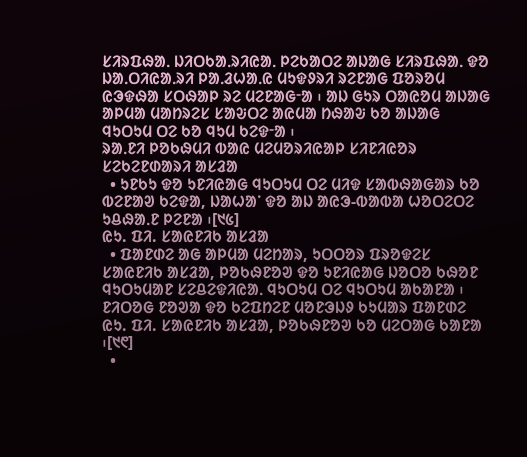ᱥᱤᱨᱯᱷᱟᱹ ᱡᱤᱛᱠᱟᱹᱨᱤᱭᱟᱹ ᱞᱮᱠᱟᱛᱮ ᱟᱡᱟᱜ ᱥᱤᱨᱯᱷᱟᱹ ᱫᱚ ᱡᱟᱹᱛᱤᱭᱟᱹᱨᱤ ᱞᱟᱹᱲᱦᱟᱹᱭ ᱢᱩᱫᱽᱨᱤ ᱨᱮᱱᱟᱜ ᱯᱚᱨᱚᱢ ᱭᱳᱫᱷᱟ ᱥᱛᱷᱟᱞ ᱨᱮ ᱢᱮᱱᱟᱜᱼᱟ ᱾ ᱟᱡ ᱜᱩᱨ ᱛᱟᱭᱚᱢ ᱟᱡᱟᱜ ᱟᱞᱢᱟ ᱢᱟᱴᱨᱮᱥ ᱥᱟᱶᱛᱮ ᱟᱭᱢᱟ ᱴᱷᱟᱶ ᱠᱚ ᱟᱡᱟᱜ ᱧᱩᱛᱩᱢ ᱛᱮ ᱠᱚ ᱧᱩᱢ ᱠᱮᱫᱼᱟ ᱾
ᱨᱟᱹᱱᱤ ᱞᱚᱠᱷᱢᱤ ᱵᱟᱭ ᱢᱮᱢᱚᱨᱤᱭᱟᱞ ᱥᱤᱱᱤᱭᱚᱨ ᱥᱮᱠᱮᱱᱰᱟᱨᱤ ᱟᱥᱲᱟ
  • ᱩᱱᱠᱩ ᱫᱚ ᱩᱱᱤᱭᱟᱜ ᱧᱩᱛᱩᱢ ᱛᱮ ᱢᱤᱫ ᱥᱟᱵᱷᱟᱜᱟᱨ ᱠᱚ ᱵᱮᱱᱟᱣ ᱠᱮᱫᱟ, ᱡᱟᱦᱟᱸ ᱫᱚ ᱟᱡ ᱟᱭᱳ-ᱵᱟᱵᱟ ᱦᱚᱛᱮᱛᱮ ᱩᱪᱷᱟᱹᱱ ᱞᱮᱱᱟ ᱾[᱑᱕]
ᱭᱩ. ᱯᱤ. ᱥᱟᱭᱱᱤᱠ ᱟᱥᱲᱟ
  • ᱯᱟᱱᱰᱮ ᱟᱜ ᱟᱞᱢᱟ ᱢᱮᱴᱟᱨ, ᱩᱛᱛᱚᱨ ᱯᱨᱚᱫᱮᱥ ᱥᱟᱭᱱᱤᱠ ᱟᱥᱲᱟ, ᱞᱚᱠᱷᱱᱚᱣ ᱫᱚ ᱩᱱᱤᱭᱟᱜ ᱡᱚᱛᱚ ᱠᱷᱚᱱ ᱧᱩᱛᱩᱢᱟᱱ ᱥᱮᱪᱮᱫᱤᱭᱟᱹ ᱧᱩᱛᱩᱢ ᱛᱮ ᱧᱩᱛᱩᱢ ᱟᱠᱟᱱᱟ ᱾ ᱱᱤᱛᱚᱜ ᱱᱚᱣᱟ ᱫᱚ ᱠᱮᱯᱴᱮᱱ ᱢᱚᱱᱳᱡᱽ ᱠᱩᱢᱟᱨ ᱯᱟᱱᱰᱮ ᱭᱩ. ᱯᱤ. ᱥᱟᱭᱱᱤᱠ ᱟᱥᱲᱟ, ᱞᱚᱠᱷᱱᱚᱣ ᱠᱚ ᱢᱮᱛᱟᱜ ᱠᱟᱱᱟ ᱾[᱑᱖]
  •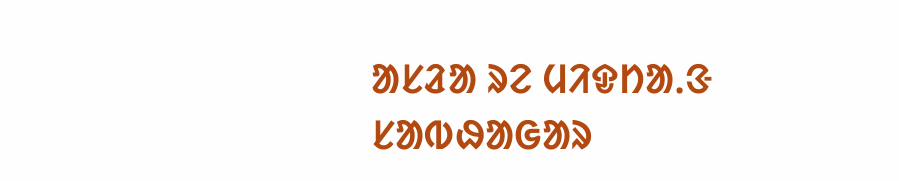ᱟᱥᱲᱟ ᱨᱮ ᱢᱤᱫᱴᱟᱹᱝ ᱥᱟᱵᱷᱟᱜᱟᱨ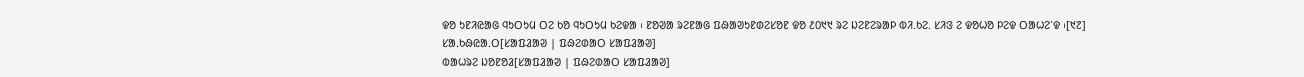ᱫᱚ ᱩᱱᱤᱭᱟᱜ ᱧᱩᱛᱩᱢ ᱛᱮ ᱠᱚ ᱧᱩᱛᱩᱢ ᱠᱮᱫᱟ ᱾ ᱱᱚᱣᱟ ᱨᱮᱱᱟᱜ ᱯᱷᱟᱣᱩᱱᱰᱮᱥᱚᱱ ᱫᱚ ᱒᱐᱑᱑ ᱨᱮ ᱡᱮᱱᱮᱨᱟᱞ ᱵᱤ.ᱠᱮ. ᱥᱤᱝ ᱮ ᱫᱚᱦᱚ ᱞᱮᱫ ᱛᱟᱦᱮᱸᱫ ᱾[᱑᱗]
ᱥᱟᱹᱠᱷᱭᱟᱹᱛ[ᱥᱟᱯᱲᱟᱣ | ᱯᱷᱮᱰᱟᱛ ᱥᱟᱯᱲᱟᱣ]
ᱵᱟᱦᱨᱮ ᱡᱚᱱᱚᱲ[ᱥᱟᱯᱲᱟᱣ | ᱯᱷᱮᱰᱟᱛ ᱥᱟᱯᱲᱟᱣ]